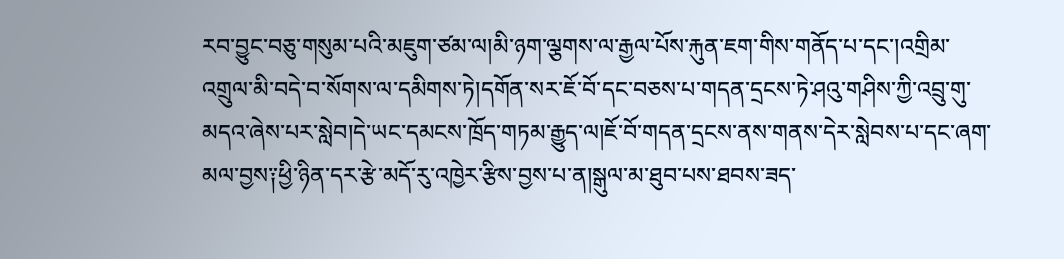རབ་བྱུང་བཅུ་གསུམ་པའི་མཇུག་ཙམ་ལ།མི་ཉག་ལྕགས་ལ་རྒྱལ་པོས་རྐུན་ཇག་གིས་གནོད་པ་དང་།འགྲིམ་འགྲུལ་མི་བདེ་བ་སོགས་ལ་དམིགས་ཏེ།དགོན་སར་ཇོ་བོ་དང་བཅས་པ་གདན་དྲངས་ཏེ་ཤའུ་གཤིས་ཀྱི་འབྲུ་གུ་མདའ་ཞེས་པར་སླེབ།དེ་ཡང་དམངས་ཁྲོད་གཏམ་རྒྱུད་ལ།ཇོ་བོ་གདན་དྲངས་ནས་གནས་དེར་སླེབས་པ་དང་ཞག་མལ་བྱས༑ཕྱི་ཉིན་དར་རྩེ་མདོ་རུ་འཁྱེར་རྩིས་བྱས་པ་ན།སྒུལ་མ་ཐུབ་པས་ཐབས་ཟད་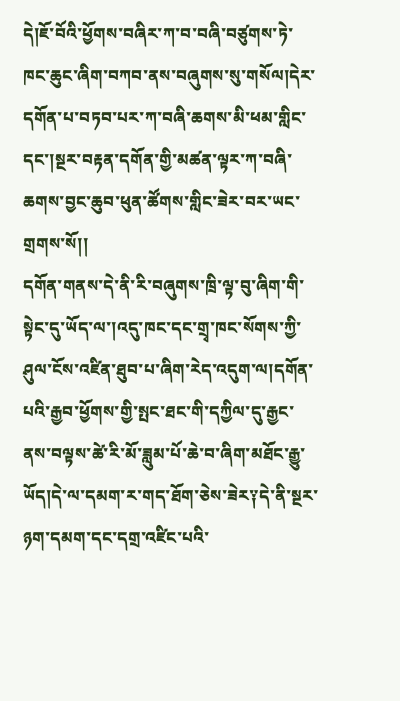དེ།ཇོ་བོའི་ཕྱོགས་བཞིར་ཀ་བ་བཞི་བཙུགས་ཏེ་ཁང་ཆུང་ཞིག་བཀབ་ནས་བཞུགས་སུ་གསོལ།དེར་དགོན་པ་བཏབ་པར་ཀ་བཞི་ཆགས་མི་ཕམ་གླིང་དང་།སྔར་བརྟན་དགོན་གྱི་མཚན་ལྟར་ཀ་བཞི་ཆགས་བྱང་ཆུབ་ཕུན་ཚོགས་གླིང་ཟེར་བར་ཡང་གྲགས་སོ།།
དགོན་གནས་དེ་ནི་རི་བཞུགས་ཁྲི་ལྟ་བུ་ཞིག་གི་སྟེང་དུ་ཡོད་ལ་།འདུ་ཁང་དང་གྲྭ་ཁང་སོགས་ཀྱི་ཤུལ་ངོས་འཛིན་ཐུབ་པ་ཞིག་རེད་འདུག་ལ།དགོན་པའི་རྒྱབ་ཕྱོགས་གྱི་སྤང་ཐང་གི་དཀྱིལ་དུ་རྒྱང་ནས་བལྟས་ཚེ་རི་མོ་ཟླུམ་པོ་ཆེ་བ་ཞིག་མཐོང་རྒྱུ་ཡོད།དེ་ལ་དམག་ར་གད་ཐོག་ཅེས་ཟེར༑དེ་ནི་སྔར་ཉག་དམག་དང་དགྲ་འཛིང་པའི་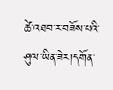ཚེ་འཐབ་ར་བཟོས་པའི་ཤུལ་ཡིན་ཟེར།དགོན་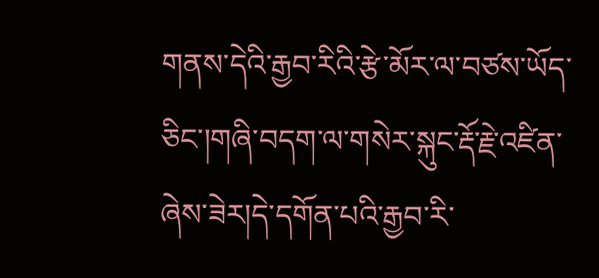གནས་དེའི་རྒྱབ་རིའི་རྩེ་མོར་ལ་བཙས་ཡོད་ཅིང་།གཞི་བདག་ལ་གསེར་སྐུང་རྡོ་རྗེ་འཛིན་ཞེས་ཟེར།དེ་དགོན་པའི་རྒྱབ་རི་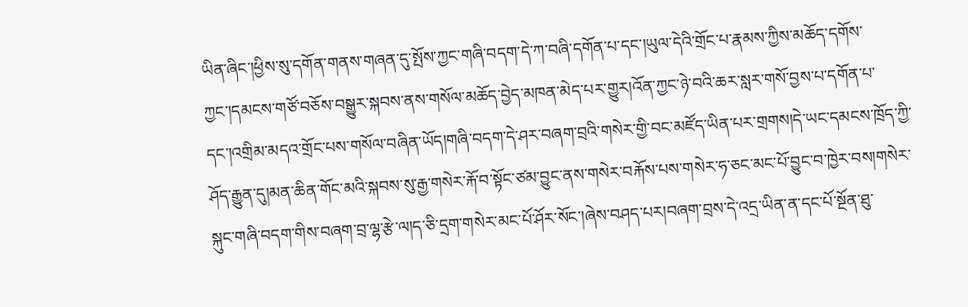ཡིན་ཞིང་།ཕྱིས་སུ་དགོན་གནས་གཞན་དུ་སྤོས་ཀྱང་གཞི་བདག་དེ་ཀ་བཞི་དགོན་པ་དང་།ཡུལ་དེའི་གྲོང་པ་རྣམས་ཀྱིས་མཆོད་དགོས་ཀྱང་།དམངས་གཙོ་བཅོས་བསྒྱུར་སྐབས་ནས་གསོལ་མཆོད་བྱེད་མཁན་མེད་པར་གྱུར།འོན་ཀྱང་ཉེ་བའི་ཆར་སླར་གསོ་བྱས་པ་དགོན་པ་དང་།འགྲིམ་མདའ་གྲོང་པས་གསོལ་བཞིན་ཡོད།གཞི་བདག་དེ་ཤར་བཞག་བྲའི་གསེར་གྱི་བང་མཛོད་ཡིན་པར་གྲགས།དེ་ཡང་དམངས་ཁྲོད་ཀྱི་ཤོད་རྒྱུན་དུ།མན་ཆིན་གོང་མའི་སྐབས་སུ་རྒྱ་གསེར་རྐོ་བ་སྟོང་ཙམ་བྱུང་ནས་གསེར་བརྐོས་པས་གསེར་ཧ་ཅང་མང་པོ་བྱུང་བ་ཁྱེར་བས།གསེར་སྐུང་གཞི་བདག་གིས་བཞག་བྲ་ལྷ་རྩེ་ལ།ད་ཅི་དྲག་གསེར་མང་པོ་ཤོར་སོང་།ཞེས་བཤད་པར།བཞག་བྲས་དེ་འདྲ་ཡིན་ན་དང་པོ་སྔོན་ཐུ་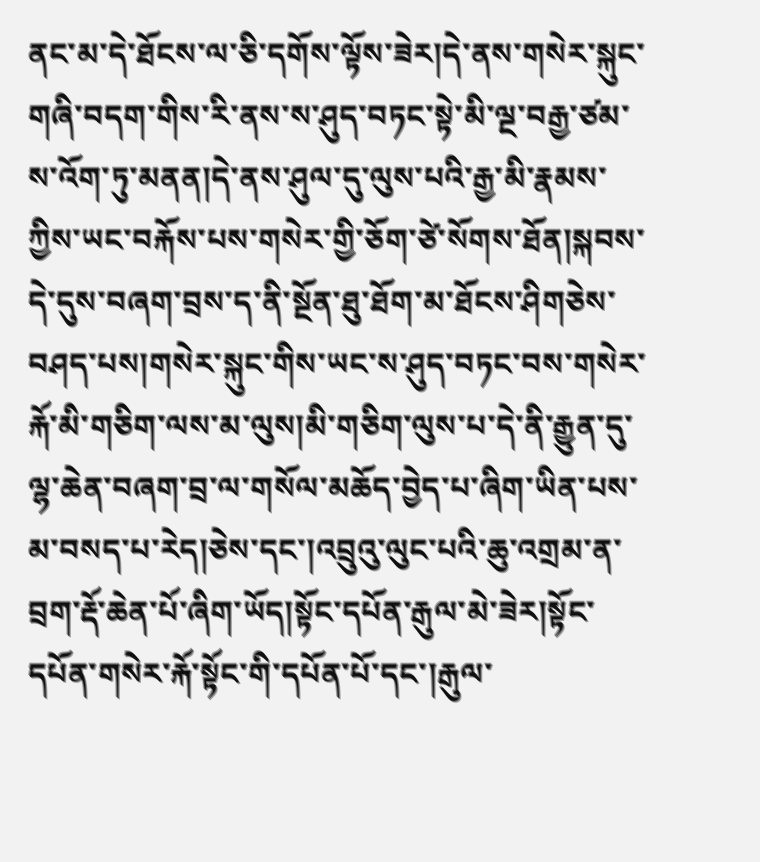ནང་མ་དེ་ཐོངས་ལ་ཅི་དགོས་ལྟོས་ཟེར།དེ་ནས་གསེར་སྐུང་གཞི་བདག་གིས་རི་ནས་ས་ཤུད་བཏང་སྟེ་མི་ལྔ་བརྒྱ་ཙམ་ས་འོག་ཏུ་མནན།དེ་ནས་ཤུལ་དུ་ལུས་པའི་རྒྱ་མི་རྣམས་ཀྱིས་ཡང་བརྐོས་པས་གསེར་གྱི་ཅོག་ཙེ་སོགས་ཐོན།སྐབས་དེ་དུས་བཞག་བྲས་ད་ནི་སྔོན་ཐུ་ཐོག་མ་ཐོངས་ཤིགཅེས་བཤད་པས།གསེར་སྐུང་གིས་ཡང་ས་ཤུད་བཏང་བས་གསེར་རྐོ་མི་གཅིག་ལས་མ་ལུས།མི་གཅིག་ལུས་པ་དེ་ནི་རྒྱུན་དུ་ལྷ་ཆེན་བཞག་བྲ་ལ་གསོལ་མཆོད་བྱེད་པ་ཞིག་ཡིན་པས་མ་བསད་པ་རེད།ཅེས་དང་།འབྲུའུ་ལུང་པའི་ཆུ་འགྲམ་ན་བྲག་རྡོ་ཆེན་པོ་ཞིག་ཡོད།སྟོང་དཔོན་རྒུལ་མེ་ཟེར།སྟོང་དཔོན་གསེར་རྐོ་སྟོང་གི་དཔོན་པོ་དང་།རྒུལ་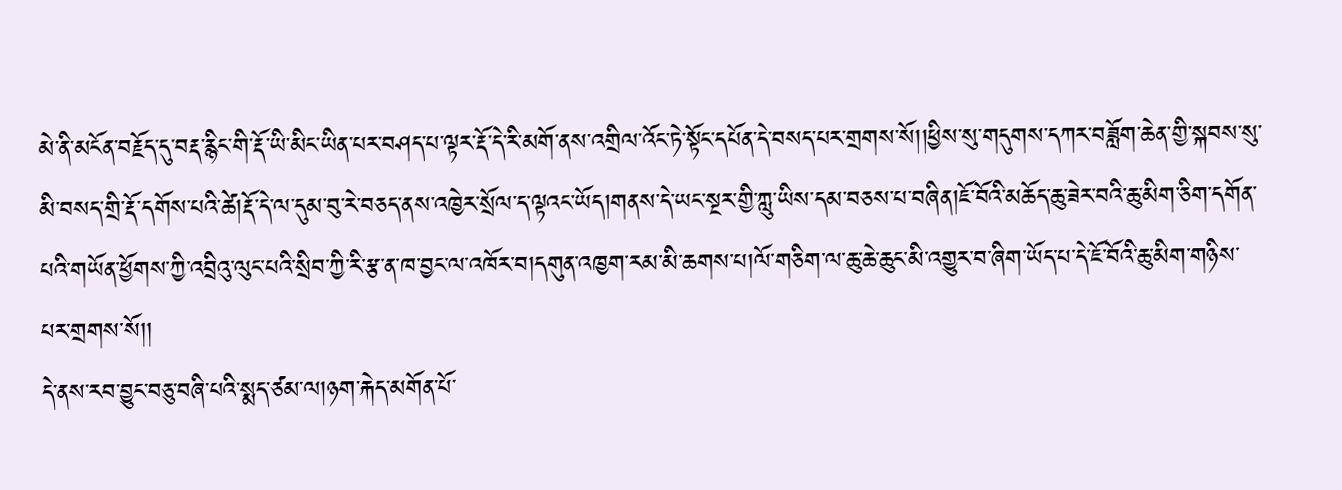མེ་ནི་མངོན་བརྗོད་དུ་བརྡ་རྙིང་གི་རྡོ་ཡི་མིང་ཡིན་པར་བཤད་པ་ལྟར་རྡོ་དེ་རི་མགོ་ནས་འགྲིལ་འོང་ཏེ་སྟོང་དཔོན་དེ་བསད་པར་གྲགས་སོ།།ཕྱིས་སུ་གདུགས་དཀར་བཟློག་ཆེན་གྱི་སྐབས་སུ་མི་བསད་གྲི་རྡོ་དགོས་པའི་ཚེ།རྡོ་དེ་ལ་དུམ་བུ་རེ་བཅད་ནས་འཁྱེར་སྲོལ་ད་ལྟའང་ཡོད།གནས་དེ་ཡང་སྔར་གྱི་ཀླུ་ཡིས་དམ་བཅས་པ་བཞིན།ཇོ་བོའི་མཆོད་ཆུ་ཟེར་བའི་ཆུ་མིག་ཅིག་དགོན་པའི་གཡོན་ཕྱོགས་ཀྱི་འབྲིའུ་ལུང་པའི་སྲིབ་ཀྱི་རི་རྩ་ན་ཁ་བྱང་ལ་འཁོར་བ།དགུན་འཁྱག་རམ་མི་ཆགས་པ།ལོ་གཅིག་ལ་ཆུ་ཆེ་ཆུང་མི་འགྱུར་བ་ཞིག་ཡོད་པ་དེ་ཇོ་བོའི་ཆུ་མིག་གཉིས་པར་གྲགས་སོ།།
དེ་ནས་རབ་བྱུང་བཅུ་བཞི་པའི་སྨད་ཙམ་ལ།ཉག་རྐེད་མགོན་པོ་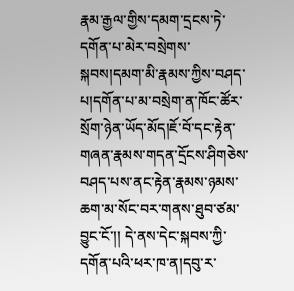རྣམ་རྒྱལ་གྱིས་དམག་དྲངས་ཏེ་དགོན་པ་མེར་བསྲེགས་སྐབས།དམག་མི་རྣམས་ཀྱིས་བཤད་པ།དགོན་པ་མ་བསྲེག་ན་ཁོང་ཚོར་སྲོག་ཉེན་ཡོད་མོད།ཇོ་བོ་དང་རྟེན་གཞན་རྣམས་གདན་དྲོངས་ཤིགཅེས་བཤད་པས་ནང་རྟེན་རྣམས་ཉམས་ཆག་མ་སོང་བར་གནས་ཐུབ་ཙམ་བྱུང་ངོ་།། དེ་ནས་དེང་སྐབས་ཀྱི་དགོན་པའི་ཕར་ཁ་ན།དབུ་ར་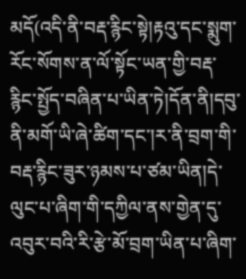མདོ(འདི་ནི་བརྡ་རྙིང་སྟེ།རྟའུ་དང་སྨུག་རོང་སོགས་ན་ལོ་སྟོང་ཡན་གྱི་བརྡ་རྙིང་སྤྱོད་བཞིན་པ་ཡིན་ཏེ།དོན་ནི།དབུ་ནི་མགོ་ཡི་ཞེ་ཚིག་དང་།ར་ནི་བྲག་གི་བརྡ་རྙིང་ཟུར་ཉམས་པ་ཙམ་ཡིན།དེ་ལུང་པ་ཞིག་གི་དཀྱིལ་ནས་གྱེན་དུ་འབུར་བའི་རི་རྩེ་མོ་བྲག་ཡིན་པ་ཞིག་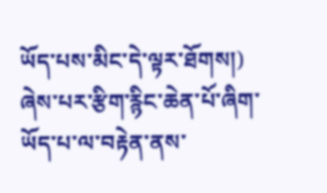ཡོད་པས་མིང་དེ་ལྟར་ཐོགས།) ཞེས་པར་རྩིག་རྙིང་ཆེན་པོ་ཞིག་ཡོད་པ་ལ་བརྟེན་ནས་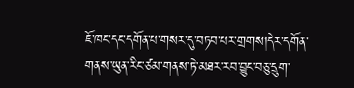ཇོ་ཁང་དང་དགོན་པ་གསར་དུ་བཏབ་པར་གྲགས།དེར་དགོན་གནས་ཡུན་རིང་ཙམ་གནས་ཏེ་མཐར་རབ་བྱུང་བཅུ་དྲུག་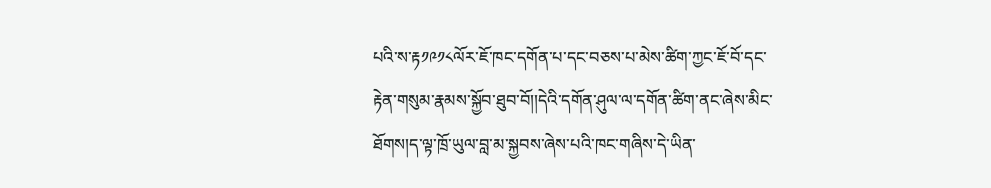པའི་ས་རྟ༡༩༡༨ལོར་ཇོ་ཁང་དགོན་པ་དང་བཅས་པ་མེས་ཚིག་ཀྱང་ཇོ་བོ་དང་རྟེན་གསུམ་རྣམས་སྐྱོབ་ཐུབ་བོ།།དེའི་དགོན་ཤུལ་ལ་དགོན་ཚིག་ནང་ཞེས་མིང་ཐོགས།ད་ལྟ་ཁྲོ་ཡུལ་བླ་མ་སྐྱབས་ཞེས་པའི་ཁང་གཞིས་དེ་ཡིན་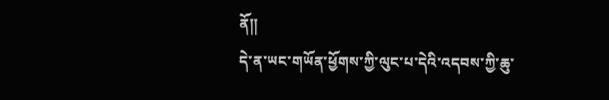ནོ།།
དེ་ན་ཡང་གཡོན་ཕྱོགས་ཀྱི་ལུང་པ་དེའི་འདབས་ཀྱི་ཆུ་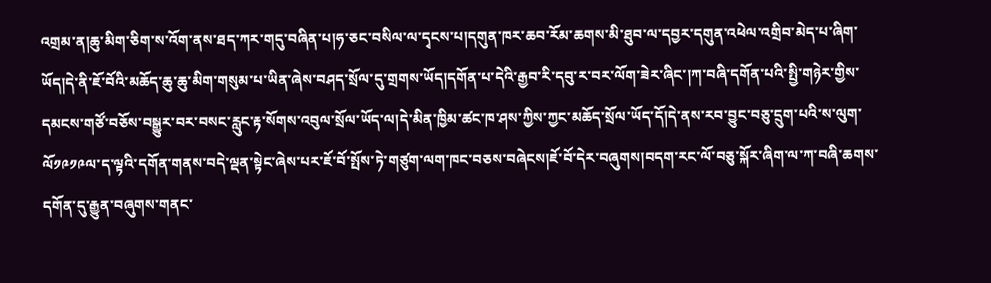འགྲམ་ན།ཆུ་མིག་ཅིག་ས་འོག་ནས་ཐད་ཀར་གདུ་བཞིན་པ།ཧ་ཅང་བསིལ་ལ་དྭངས་པ།དགུན་ཁར་ཆབ་རོམ་ཆགས་མི་ཐུབ་ལ་དབྱར་དགུན་འཕེལ་འགྲིབ་མེད་པ་ཞིག་ཡོད།དེ་ནི་ཇོ་བོའི་མཆོད་ཆུ་ཆུ་མིག་གསུམ་པ་ཡིན་ཞེས་བཤད་སྲོལ་དུ་གྲགས་ཡོད།དགོན་པ་དེའི་རྒྱབ་རི་དབུ་ར་བར་ལོག་ཟེར་ཞིང་།ཀ་བཞི་དགོན་པའི་སྤྱི་གཉེར་གྱིས་དམངས་གཙོ་བཅོས་བསྒྱུར་བར་བསང་རླུང་རྟ་སོགས་འབུལ་སྲོལ་ཡོད་ལ།དེ་མིན་ཁྱིམ་ཚང་ཁ་ཤས་ཀྱིས་ཀྱང་མཆོད་སྲོལ་ཡོད་དོ།དེ་ནས་རབ་བྱུང་བཅུ་དྲུག་པའི་ས་ལུག་ལོ༡༩༡༩ལ་ད་ལྟའི་དགོན་གནས་བདེ་ལྡན་སྟེང་ཞེས་པར་ཇོ་བོ་སྤོས་ཏེ་གཙུག་ལག་ཁང་བཅས་བཞེངས།ཇོ་བོ་དེར་བཞུགས།བདག་རང་ལོ་བཅུ་སྐོར་ཞིག་ལ་ཀ་བཞི་ཆགས་དགོན་དུ་རྒྱུན་བཞུགས་གནང་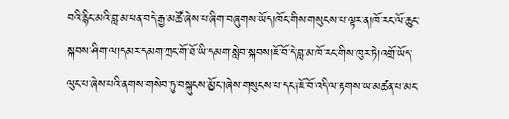བའི་རྙིང་མའི་བླ་མ་ཕན་བདེ་རྒྱ་མཚོ་ཞེས་པ་ཞིག་བཞུགས་ཡོད།ཁོང་གིས་གསུངས་པ་ལྟར་ན།ཁོ་རང་ལོ་ཆུང་སྐབས་ཤིག་ལ།དམར་དམག་ཀྲང་གོ་ཐོ་ཡི་དམག་སླེབ་སྐབས།ཇོ་བོ་དེ་བླ་མ་ཁོ་རང་གིས་ཁུར་ཏེ།འགྲོ་ཡོད་ལུང་པ་ཞེས་པའི་ནགས་གསེབ་ཏུ་བསྐུངས་མྱོང་།ཞེས་གསུངས་པ་དང༑ཇོ་བོ་འདི་ལ་རྟགས་ཡ་མཚན་པ་མང་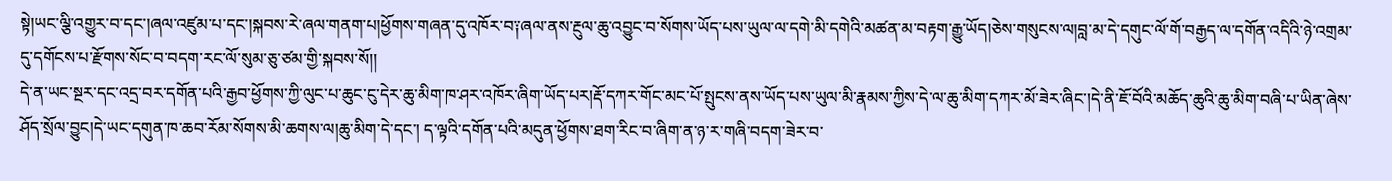སྟེ།ཡང་ལྕི་འགྱུར་བ་དང་།ཞལ་འཛུམ་པ་དང་།སྐབས་རེ་ཞལ་གནག་པ།ཕྱོགས་གཞན་དུ་འཁོར་བ༑ཞལ་ནས་རྔུལ་ཆུ་འབྱུང་བ་སོགས་ཡོད་པས་ཡུལ་ལ་དགེ་མི་དགེའི་མཚན་མ་བརྟག་རྒྱུ་ཡོད།ཅེས་གསུངས་ལ།བླ་མ་དེ་དགུང་ལོ་གོ་བརྒྱད་ལ་དགོན་འདིའི་ཉེ་འགྲམ་དུ་དགོངས་པ་རྫོགས་སོང་བ་བདག་རང་ལོ་སུམ་ཅུ་ཙམ་གྱི་སྐབས་སོ།།
དེ་ན་ཡང་སྔར་དང་འདྲ་བར་དགོན་པའི་རྒྱབ་ཕྱོགས་ཀྱི་ལུང་པ་ཆུང་ངུ་དེར་ཆུ་མིག་ཁ་ཤར་འཁོར་ཞིག་ཡོད་པར།རྡོ་དཀར་གོང་མང་པོ་སྤུངས་ནས་ཡོད་པས་ཡུལ་མི་རྣམས་ཀྱིས་དེ་ལ་ཆུ་མིག་དཀར་མོ་ཟེར་ཞིང་།དེ་ནི་ཇོ་བོའི་མཆོད་ཆུའི་ཆུ་མིག་བཞི་པ་ཡིན་ཞེས་ཤོད་སྲོལ་བྱུང།དེ་ཡང་དགུན་ཁ་ཆབ་རོམ་སོགས་མི་ཆགས་ལ།ཆུ་མིག་དེ་དང་། ད་ལྟའི་དགོན་པའི་མདུན་ཕྱོགས་ཐག་རིང་བ་ཞིག་ན་ཉ་ར་གཞི་བདག་ཟེར་བ་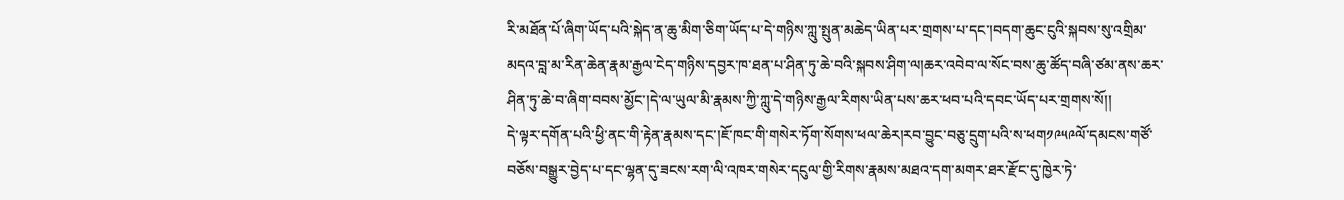རི་མཐོན་པོ་ཞིག་ཡོད་པའི་སྐེད་ན་ཆུ་མིག་ཅིག་ཡོད་པ་དེ་གཉིས་ཀླུ་སྤུན་མཆེད་ཡིན་པར་གྲགས་པ་དང་།བདག་ཆུང་ངུའི་སྐབས་སུ་འགྲིམ་མདའ་བླ་མ་རིན་ཆེན་རྣམ་རྒྱལ་ངེད་གཉིས་དབྱར་ཁ་ཐན་པ་ཤིན་ཏུ་ཆེ་བའི་སྐབས་ཤིག་ལ།ཆར་འབེབ་ལ་སོང་བས་ཆུ་ཚོད་བཞི་ཙམ་ནས་ཆར་ཤིན་ཏུ་ཆེ་བ་ཞིག་བབས་མྱོང་།དེ་ལ་ཡུལ་མི་རྣམས་ཀྱི་ཀླུ་དེ་གཉིས་རྒྱལ་རིགས་ཡིན་པས་ཆར་ཕབ་པའི་དབང་ཡོད་པར་གྲགས་སོ།།
དེ་ལྟར་དགོན་པའི་ཕྱི་ནང་གི་རྟེན་རྣམས་དང་།ཇོ་ཁང་གི་གསེར་ཏོག་སོགས་ཕལ་ཆེར།རབ་བྱུང་བཅུ་དྲུག་པའི་ས་ཕག༡༩༥༩ལོ་དམངས་གཙོ་བཅོས་བསྒྱུར་བྱེད་པ་དང་ལྷན་དུ་ཟངས་རག་ལི་འཁར་གསེར་དངུལ་གྱི་རིགས་རྣམས་མཐའ་དག་མགར་ཐར་རྫོང་དུ་ཁྱེར་ཏེ་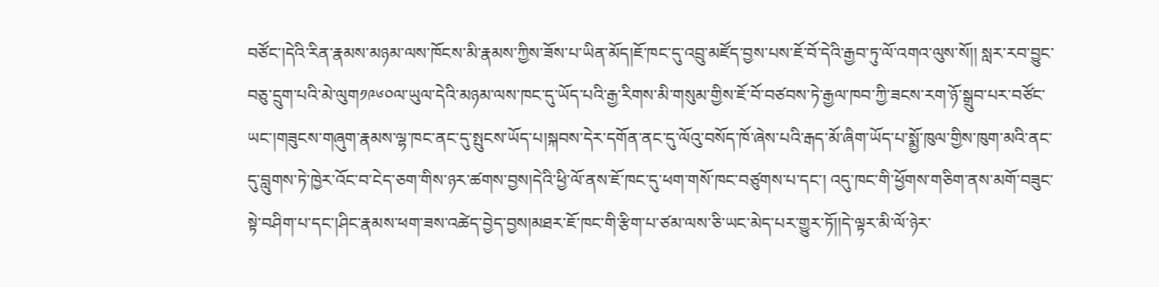བཙོང་།དེའི་རིན་རྣམས་མཉམ་ལས་ཁོངས་མི་རྣམས་ཀྱིས་ཟོས་པ་ཡིན་མོད།ཇོ་ཁང་དུ་འབྲུ་མཛོད་བྱས་པས་ཇོ་བོ་དེའི་རྒྱབ་ཏུ་ལོ་འགའ་ལུས་སོ།། སླར་རབ་བྱུང་བཅུ་དྲུག་པའི་མེ་ལུག༡༩༦༠ལ་ཡུལ་དེའི་མཉམ་ལས་ཁང་དུ་ཡོད་པའི་རྒྱ་རིགས་མི་གསུམ་གྱིས་ཇོ་བོ་བཙབས་ཏེ་རྒྱལ་ཁབ་ཀྱི་ཟངས་རག་ཉོ་སྒྲུབ་པར་བཙོང་ཡང་།གཟུངས་གཞུག་རྣམས་ལྷ་ཁང་ནང་དུ་སྤུངས་ཡོད་པ།སྐབས་དེར་དགོན་ནང་དུ་ལོའུ་བསོད་ཁོ་ཞེས་པའི་རྒད་མོ་ཞིག་ཡོད་པ་སྨྱོ་ཁུལ་གྱིས་ཁུག་མའི་ནང་དུ་བླུགས་ཏེ་ཁྱེར་འོང་བ་ངེད་ཅག་གིས་ཉར་ཚགས་བྱས།དེའི་ཕྱི་ལོ་ནས་ཇོ་ཁང་དུ་ཕག་གསོ་ཁང་བཙུགས་པ་དང་། འདུ་ཁང་གི་ཕྱོགས་གཅིག་ནས་མགོ་བཟུང་སྟེ་བཤིག་པ་དང་།ཤིང་རྣམས་ཕག་ཟས་འཚེད་བྱེད་བྱས།མཐར་ཇོ་ཁང་གི་རྩིག་པ་ཙམ་ལས་ཅི་ཡང་མེད་པར་གྱུར་ཏོ།།དེ་ལྟར་མི་ལོ་ཉེར་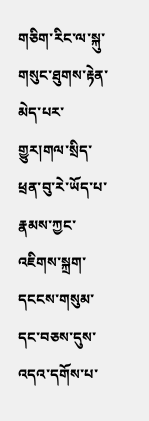གཅིག་རིང་ལ་སྐུ་གསུང་ཐུགས་རྟེན་མེད་པར་གྱུར།གལ་སྲིད་ཕྲན་བུ་རེ་ཡོད་པ་རྣམས་ཀྱང་འཇིགས་སྐྲག་དངངས་གསུམ་དང་བཅས་དུས་འདའ་དགོས་པ་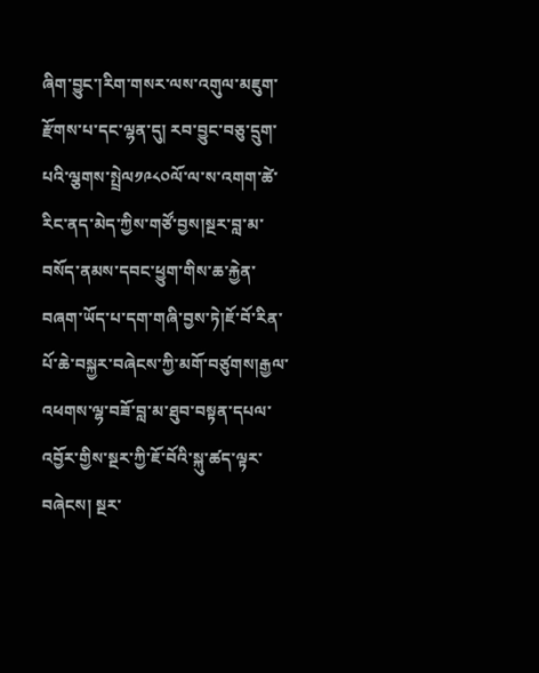ཞིག་བྱུང་།རིག་གསར་ལས་འགུལ་མཇུག་རྫོགས་པ་དང་ལྷན་དུ། རབ་བྱུང་བཅུ་དྲུག་པའི་ལྕགས་སྤྲེལ༡༩༨༠ལོ་ལ་ས་འགག་ཚེ་རིང་ནད་མེད་ཀྱིས་གཙོ་བྱས།སྔར་བླ་མ་བསོད་ནམས་དབང་ཕྱུག་གིས་ཆ་རྐྱེན་བཞག་ཡོད་པ་དག་གཞི་བྱས་ཏེ།ཇོ་བོ་རིན་པོ་ཆེ་བསྐྱར་བཞེངས་ཀྱི་མགོ་བཙུགས།རྒྱལ་འཕགས་ལྷ་བཟོ་བླ་མ་ཐུབ་བསྟན་དཔལ་འབྱོར་གྱིས་སྔར་ཀྱི་ཇོ་བོའི་སྐུ་ཚད་ལྟར་བཞེངས། སྔར་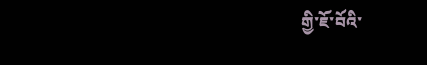གྱི་ཇོ་བོའི་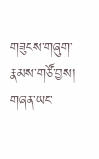གཟུངས་གཞུག་རྣམས་གཙོ་བྱས། གཞན་ཡང་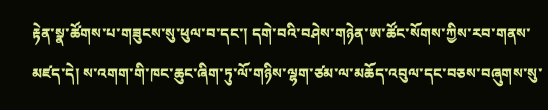རྟེན་སྣ་ཚོགས་པ་གཟུངས་སུ་ཕུལ་བ་དང་། དགེ་བའི་བཤེས་གཉེན་ཨ་ཚོང་སོགས་ཀྱིས་རབ་གནས་མཛད་དེ། ས་འགག་གི་ཁང་ཆུང་ཞིག་ཏུ་ལོ་གཉིས་ལྷག་ཙམ་ལ་མཆོད་འབུལ་དང་བཅས་བཞུགས་སུ་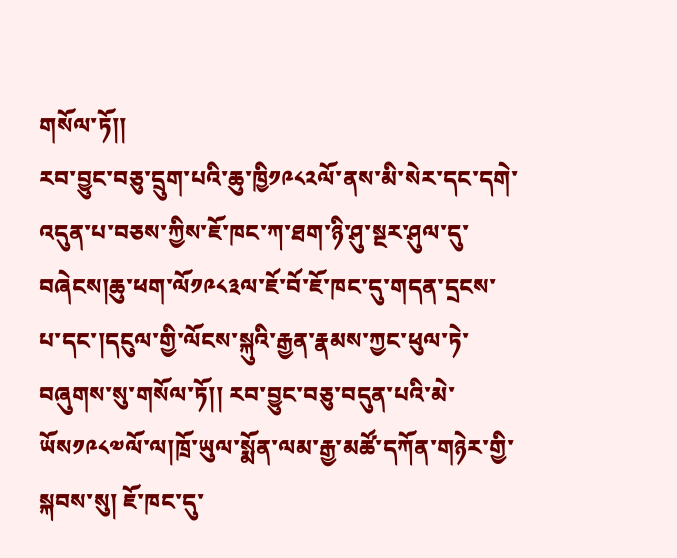གསོལ་ཏོ།།
རབ་བྱུང་བཅུ་དྲུག་པའི་ཆུ་ཁྱི༡༩༨༢ལོ་ནས་མི་སེར་དང་དགེ་འདུན་པ་བཅས་ཀྱིས་ཇོ་ཁང་ཀ་ཐག་ཉི་ཤུ་སྔར་ཤུལ་དུ་བཞེངས།ཆུ་ཕག་ལོ༡༩༨༣ལ་ཇོ་བོ་ཇོ་ཁང་དུ་གདན་དྲངས་པ་དང་།དངུལ་གྱི་ལོངས་སྐུའི་རྒྱན་རྣམས་ཀྱང་ཕུལ་ཏེ་བཞུགས་སུ་གསོལ་ཏོ།། རབ་བྱུང་བཅུ་བདུན་པའི་མེ་ཡོས༡༩༨༧ལོ་ལ།ཁྲོ་ཡུལ་སྨོན་ལམ་རྒྱ་མཚོ་དཀོན་གཉེར་གྱི་སྐབས་སུ། ཇོ་ཁང་དུ་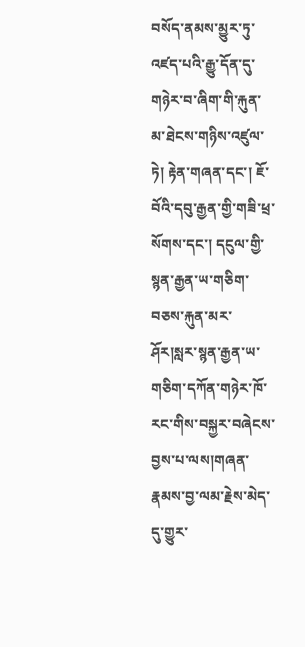བསོད་ནམས་མྱུར་ཏུ་འཛད་པའི་རྒྱུ་དོན་དུ་གཉེར་བ་ཞིག་གི་རྐུན་མ་ཐེངས་གཉིས་འཛུལ་ཏེ། རྟེན་གཞན་དང་། ཇོ་བོའི་དབུ་རྒྱན་གྱི་གཟི་ཕྲ་སོགས་དང་། དངུལ་གྱི་སྙན་རྒྱན་ཡ་གཅིག་བཅས་རྐུན་མར་ཤོར།སླར་སྙན་རྒྱན་ཡ་གཅིག་དཀོན་གཉེར་ཁོ་རང་གིས་བསྐྱར་བཞེངས་བྱས་པ་ལས།གཞན་རྣམས་བྱ་ལམ་རྗེས་མེད་དུ་གྱུར་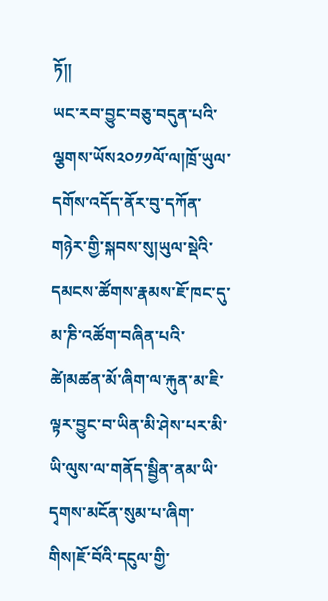ཏོ།།
ཡང་རབ་བྱུང་བཅུ་བདུན་པའི་ལྕགས་ཡོས༢༠༡༡ལོ་ལ།ཁྲོ་ཡུལ་དགོས་འདོད་ནོར་བུ་དཀོན་གཉེར་གྱི་སྐབས་སུ།ཡུལ་སྡེའི་དམངས་ཚོགས་རྣམས་ཇོ་ཁང་དུ་མ་ཎི་འཚོག་བཞིན་པའི་ཚེ།མཚན་མོ་ཞིག་ལ་རྐུན་མ་ཇི་ལྟར་བྱུང་བ་ཡིན་མི་ཤེས་པར་མི་ཡི་ལུས་ལ་གནོད་སྦྱིན་ནམ་ཡི་དྭགས་མངོན་སུམ་པ་ཞིག་གིས།ཇོ་བོའི་དངུལ་གྱི་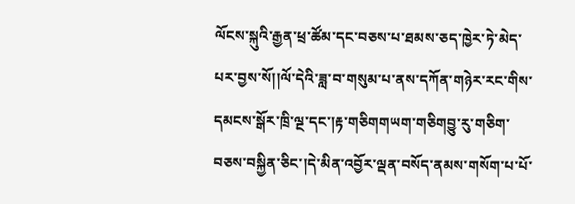ལོངས་སྐུའི་རྒྱན་ཕྲ་ཚོམ་དང་བཅས་པ་ཐམས་ཅད་ཁྱེར་ཏེ་མེད་པར་བྱས་སོ།།ལོ་དེའི་ཟླ་བ་གསུམ་པ་ནས་དཀོན་གཉེར་རང་གིས་དམངས་སྒོར་ཁྲི་ལྔ་དང་།རྟ་གཅིགགཡག་གཅིགབྱུ་རུ་གཅིག་བཅས་བསྐྱིན་ཅིང་།དེ་མིན་འབྱོར་ལྡན་བསོད་ནམས་གསོག་པ་པོ་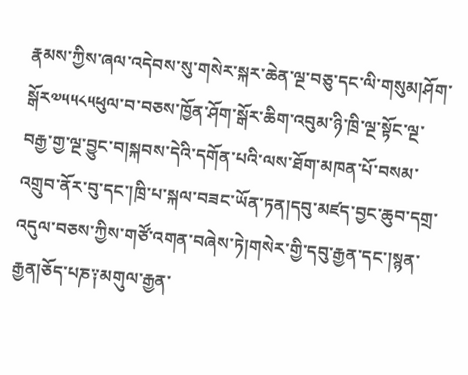རྣམས་ཀྱིས་ཞལ་འདེབས་སུ་གསེར་སྐར་ཆེན་ལྔ་བཅུ་དང་ལི་གསུམ།ཤོག་སྒོར༧༥༥༨༥ཕུལ་བ་བཅས་ཁྱོན་ཤོག་སྒོར་ཆིག་འབུམ་ཉི་ཁྲི་ལྔ་སྟོང་ལྔ་བརྒྱ་གྱ་ལྔ་བྱུང་བ།སྐབས་དེའི་དགོན་པའི་ལས་ཐོག་མཁན་པོ་བསམ་འགྲུབ་ནོར་བུ་དང་།ཁྲི་པ་སྐལ་བཟང་ཡོན་ཏན།དབུ་མཛད་བྱང་ཆུབ་དགྲ་འདུལ་བཅས་ཀྱིས་གཙོ་འགན་བཞེས་ཏེ།གསེར་གྱི་དབུ་རྒྱན་དང་།སྙན་རྒྱན།ཅོད་པཎ༑མགུལ་རྒྱན་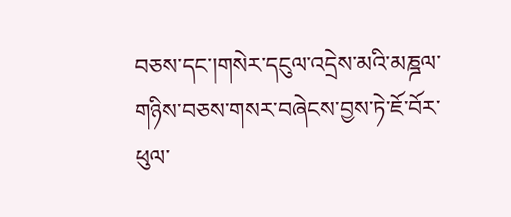བཅས་དང་།གསེར་དངུལ་འདྲེས་མའི་མཎྜལ་གཉིས་བཅས་གསར་བཞེངས་བྱས་ཏེ་ཇོ་བོར་ཕུལ་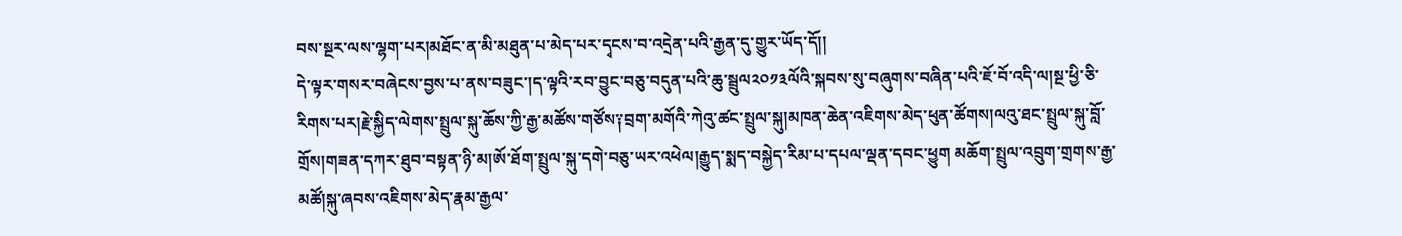བས་སྔར་ལས་ལྷག་པར།མཐོང་ན་མི་མཐུན་པ་མེད་པར་དྭངས་བ་འདྲེན་པའི་རྒྱན་དུ་གྱུར་ཡོད་དོ།།
དེ་ལྟར་གསར་བཞེངས་བྱས་པ་ནས་བཟུང་།ད་ལྟའི་རབ་བྱུང་བཅུ་བདུན་པའི་ཆུ་སྦྲུལ༢༠༡༣ལོའི་སྐབས་སུ་བཞུགས་བཞིན་པའི་ཇོ་བོ་འདི་ལ།སྔ་ཕྱི་ཅི་རིགས་པར།རྗེ་སྐྱིད་ལེགས་སྤྲུལ་སྐུ་ཆོས་ཀྱི་རྒྱ་མཚོས་གཙོས༑བྲག་མགོའི་ཀེའུ་ཚང་སྤྲུལ་སྐུ།མཁན་ཆེན་འཇིགས་མེད་ཕུན་ཚོགས།ལའུ་ཐང་སྤྲུལ་སྐུ་བློ་གྲོས།གཟན་དཀར་ཐུབ་བསྟན་ཉི་མ།ཨོ་ཐོག་སྤྲུལ་སྐུ་དགེ་བཅུ་ཡར་འཕེལ།རྒྱུད་སྨད་བསྐྱེད་རིམ་པ་དཔལ་ལྡན་དབང་ཕྱུག མཆོག་སྤྲུལ་འབྲུག་གྲགས་རྒྱ་མཚོ།སྐུ་ཞབས་འཇིགས་མེད་རྣམ་རྒྱལ་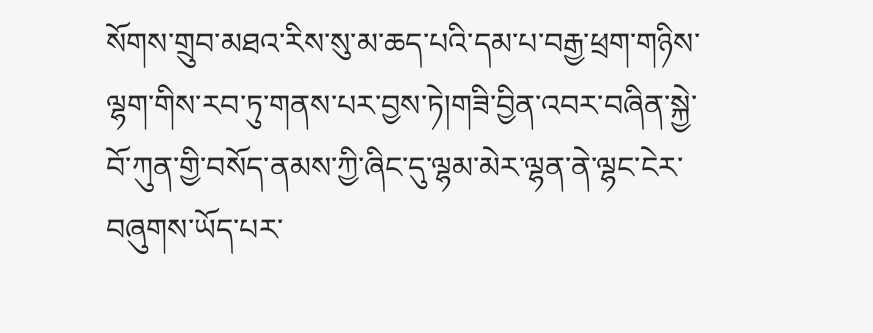སོགས་གྲུབ་མཐའ་རིས་སུ་མ་ཆད་པའི་དམ་པ་བརྒྱ་ཕྲག་གཉིས་ལྷག་གིས་རབ་ཏུ་གནས་པར་བྱས་ཏེ།གཟི་བྱིན་འབར་བཞིན་སྐྱེ་བོ་ཀུན་གྱི་བསོད་ནམས་ཀྱི་ཞིང་དུ་ལྷམ་མེར་ལྷན་ནེ་ལྷང་ངེར་བཞུགས་ཡོད་པར་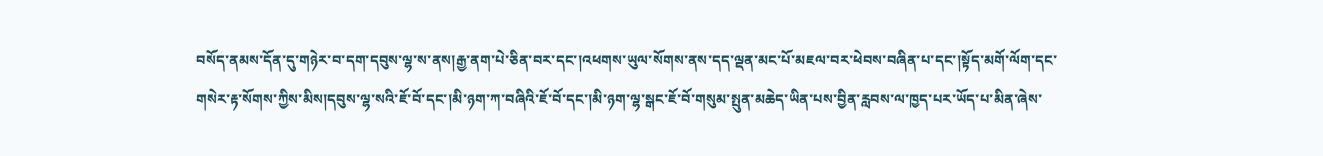བསོད་ནམས་དོན་དུ་གཉེར་བ་དག་དབུས་ལྷ་ས་ནས།རྒྱ་ནག་པེ་ཅིན་བར་དང་།འཕགས་ཡུལ་སོགས་ནས་དད་ལྡན་མང་པོ་མཇལ་བར་ཕེབས་བཞིན་པ་དང་།སྟོད་མགོ་ལོག་དང་གསེར་རྟ་སོགས་ཀྱིས་མིས།དབུས་ལྷ་སའི་ཇོ་བོ་དང་།མི་ཉག་ཀ་བཞིའི་ཇོ་བོ་དང་།མི་ཉག་ལྷ་སྒང་ཇོ་བོ་གསུམ་སྤུན་མཆེད་ཡིན་པས་བྱིན་རླབས་ལ་ཁྱད་པར་ཡོད་པ་མིན་ཞེས་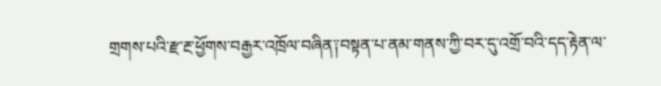གྲགས་པའི་རྫ་རྔ་ཕྱོགས་བརྒྱར་འཁྲོལ་བཞིན༑བསྟན་པ་ནམ་གནས་ཀྱི་བར་དུ་འགྲོ་བའི་དད་རྟེན་ལ་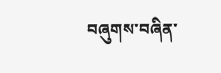བཞུགས་བཞིན་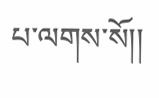པ་ལགས་སོ།།